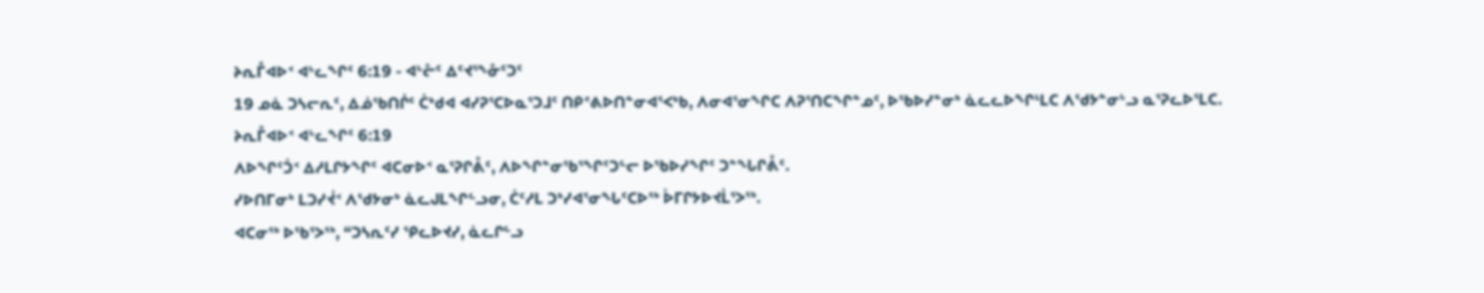ᔨᕆᒤᐊᐅᑉ ᐊᒡᓚᖏᑦ 6:19 - ᐊᒡᓔᑦ ᐃᑦᔪᕐᖕᓁᑦᑐᑦ
19 ᓄᓈ ᑐᓴᓕᕆᑦ, ᐃᓅᖃᑎᒌᑦ ᑖᒃᑯᐊ ᐊᓯᕈᕐᑕᐅᓇᕐᑐᒧᑦ ᑎᑭᕝᕕᐅᑎᓐᓂᐊᕐᐸᒃᑲ, ᐱᓂᐊᕐᓂᖏᑕ ᐱᕈᕐᑎᑕᖏᓐᓄᑦ, ᐅᖃᐅᓯᓐᓂᒃ ᓈᓚᓚᐅᖏᒻᒪᑕ ᐱᖁᔭᓐᓂᒡᓗ ᓇᕐᕈᓚᐅᕐᒪᑕ.
ᔨᕆᒤᐊᐅᑉ ᐊᒡᓚᖏᑦ 6:19
ᐱᐅᖏᑦᑑᑉ ᐃᓱᒪᒋᔭᖏᑦ ᐊᑕᓂᐅᑉ ᓇᕐᕈᒋᕔᑦ, ᐱᐅᖏᓐᓂᖃᕐᖏᑦᑐᓪᓕ ᐅᖃᐅᓯᖏᑦ ᑐᓐᖓᒋᕔᑦ.
ᓯᐅᑎᒥᓂᒃ ᒪᑐᓯᔫᑉ ᐱᖁᔭᓂᒃ ᓈᓚᒍᒪᖏᓪᓗᓂ, ᑖᑦᓱᒪ ᑐᒃᓯᐊᕐᓂᖓᑦᑕᐅᖅ ᐆᒥᒋᔭᐅᔪᒫᕐᐳᖅ.
ᐊᑕᓂᖅ ᐅᖃᕐᐳᖅ, “ᑐᓴᕆᑦᓯ ᕿᓚᐅᔪᓯ, ᓈᓚᒋᓪᓗ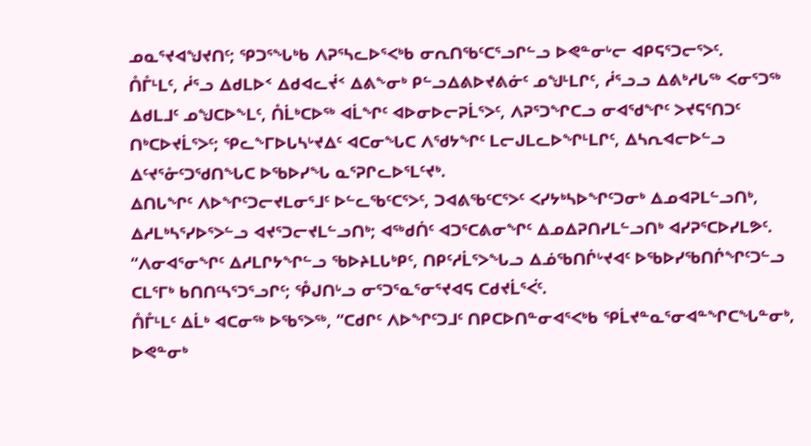ᓄᓇᕐᔪᐊᖑᔪᑎᑦ; ᕿᑐᕐᖓᒃᑲ ᐱᕈᕐᓴᓚᐅᕐᐸᒃᑲ ᓂᕆᑎᖃᑦᑕᕐᓗᒋᓪᓗ ᐅᕙᓐᓂᒡᓕ ᐊᑭᕋᕐᑐᓕᕐᐳᑦ.
ᑍᒤᒻᒪᑦ, ᓲᕐᓗ ᐃᑯᒪᐅᑉ ᐃᑯᐊᓚᔫᑉ ᐃᕕᖕᓂᒃ ᑭᓪᓗᐃᕕᐅᔪᕕᓃᑦ ᓄᖑᒻᒪᒋᑦ, ᓲᕐᓗᓗ ᐃᕕᒃᓱᒐᖅ ᐸᓂᕐᑐᖅ ᐃᑯᒪᒧᑦ ᓄᖑᑕᐅᖕᒪᑦ, ᑍᒫᒃᑕᐅᖅ ᐊᒫᖏᑦ ᐊᐅᓂᐅᓕᕈᒫᕐᐳᑦ, ᐱᕈᕐᑐᖏᑕᓗ ᓂᐊᖁᖏᑦ ᐳᔪᕋᕐᑎᑐᑦ ᑎᒃᑕᐅᔪᒫᕐᐳᑦ; ᕿᓚᖕᒥᐅᒐᓴᒡᔪᐃᑦ ᐊᑕᓂᖓᑕ ᐱᖁᔭᖏᑦ ᒪᓕᒍᒪᓚᐅᖏᒻᒪᒋᑦ, ᐃᓴᕆᐊᓕᐅᓪᓗ ᐃᑦᔪᕐᓁᑦᑐᖁᑎᖓᑕ ᐅᖃᐅᓯᖓ ᓇᕐᕈᒋᓚᐅᕐᒪᑦᔪᒃ.
ᐃᑎᒐᖏᑦ ᐱᐅᖏᑦᑐᓕᔪᒪᓂᕐᒧᑦ ᐅᓪᓚᖃᑦᑕᕐᐳᑦ, ᑐᐊᕕᖃᑦᑕᕐᐳᑦ ᐸᓯᔭᒃᓴᐅᖏᑦᑐᓂᒃ ᐃᓄᐊᕈᒪᓪᓗᑎᒃ, ᐃᓱᒪᒃᓴᕐᓯᐅᕐᐳᓪᓗ ᐊᔪᕐᑐᓕᔪᒪᓪᓗᑎᒃ; ᐊᖅᑯᑏᑦ ᐊᑐᕐᑕᕕᓂᖏᑦ ᐃᓄᐃᕈᑎᓯᒪᓪᓗᑎᒃ ᐊᓯᕈᕐᑕᐅᓯᒪᕗᑦ.
“ᐱᓂᐊᕐᓂᖏᑦ ᐃᓱᒪᒋᔭᖏᓪᓗ ᖃᐅᔨᒪᒐᒃᑭᑦ, ᑎᑭᑦᓱᒫᕐᐳᖓᓗ ᐃᓅᖃᑎᒌᒡᔪᐊᑦ ᐅᖃᐅᓯᖃᑎᒌᖏᑦᑐᓪᓗ ᑕᒪᕐᒥᒃ ᑲᑎᑎᑦᓴᕐᑐᕐᓗᒋᑦ; ᕾᒍᑎᒡᓗ ᓂᕐᑐᕐᓇᕐᓂᕐᔪᐊᕋ ᑕᑯᔪᒫᕐᐹᑦ.
ᑍᒤᒻᒪᑦ ᐃᒫᒃ ᐊᑕᓂᖅ ᐅᖃᕐᐳᖅ, “ᑕᑯᒋᑦ ᐱᐅᖏᑦᑐᒧᑦ ᑎᑭᑕᐅᑎᓐᓂᐊᕐᐸᒃᑲ ᕿᒫᔪᓐᓇᕐᓂᐊᓐᖏᑕᖓᓐᓂᒃ, ᐅᕙᓐᓂᒃ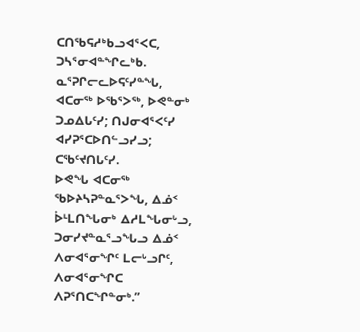ᑕᑎᖃᕋᓱᒃᑲᓗᐊᕐᐸᑕ, ᑐᓴᕐᓂᐊᓐᖏᓚᒃᑲ.
ᓇᕐᕈᒋᓕᓚᐅᕋᑦᓯᓐᖓ, ᐊᑕᓂᖅ ᐅᖃᕐᐳᖅ, ᐅᕙᓐᓂᒃ ᑐᓄᐃᒐᑦᓯ; ᑎᒍᓂᐊᕐᐸᑦᓯ ᐊᓯᕈᕐᑕᐅᑎᓪᓗᓯᓗ; ᑕᖃᑦᔪᑎᒐᑦᓯ.
ᐅᕙᖓ ᐊᑕᓂᖅ ᖃᐅᔨᓴᕈᓐᓇᕐᐳᖓ, ᐃᓅᑉ ᐆᒻᒪᑎᖓᓂᒃ ᐃᓱᒪᖓᓂᒡᓗ, ᑐᓂᓯᔪᓐᓇᕐᓗᖓᓗ ᐃᓅᑉ ᐱᓂᐊᕐᓂᖏᑦ ᒪᓕᒡᓗᒋᑦ, ᐱᓂᐊᕐᓂᖏᑕ ᐱᕈᕐᑎᑕᖏᓐᓂᒃ.”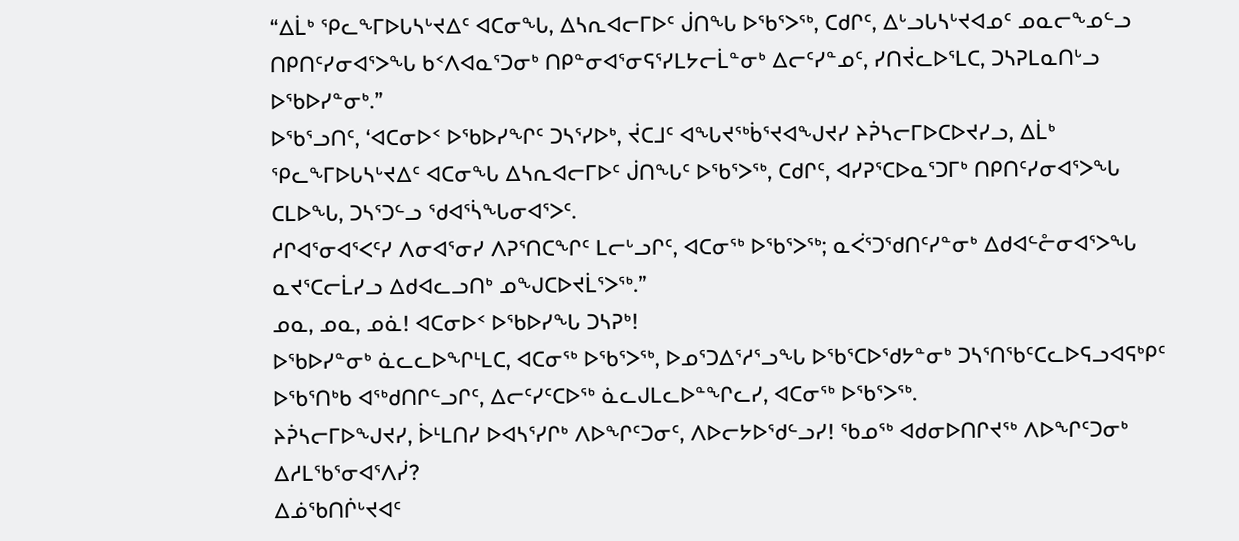“ᐃᒫᒃ ᕿᓚᖕᒥᐅᒐᓴᒡᔪᐃᑦ ᐊᑕᓂᖓ, ᐃᓴᕆᐊᓕᒥᐅᑦ ᒎᑎᖓ ᐅᖃᕐᐳᖅ, ᑕᑯᒋᑦ, ᐃᒡᓗᒐᓴᒡᔪᐊᓄᑦ ᓄᓇᓕᖕᓄᓪᓗ ᑎᑭᑎᑦᓯᓂᐊᕐᐳᖓ ᑲᑉᐱᐊᓇᕐᑐᓂᒃ ᑎᑭᓐᓂᐊᕐᓂᕋᕐᓯᒪᔭᓕᒫᓐᓂᒃ ᐃᓕᑦᓯᓐᓄᑦ, ᓯᑎᔫᓚᐅᕐᒪᑕ, ᑐᓴᕈᒪᓇᑎᒡᓗ ᐅᖃᐅᓯᓐᓂᒃ.”
ᐅᖃᕐᓗᑎᑦ, ‘ᐊᑕᓂᐅᑉ ᐅᖃᐅᓯᖏᑦ ᑐᓴᕐᓯᐅᒃ, ᔫᑕᒧᑦ ᐊᖓᔪᖅᑳᕐᔪᐊᖑᔪᓯ ᔨᕉᓴᓕᒥᐅᑕᐅᔪᓯᓗ, ᐃᒫᒃ ᕿᓚᖕᒥᐅᒐᓴᒡᔪᐃᑦ ᐊᑕᓂᖓ ᐃᓴᕆᐊᓕᒥᐅᑦ ᒎᑎᖓᑦ ᐅᖃᕐᐳᖅ, ᑕᑯᒋᑦ, ᐊᓯᕈᕐᑕᐅᓇᕐᑐᒥᒃ ᑎᑭᑎᑦᓯᓂᐊᕐᐳᖓ ᑕᒪᐅᖓ, ᑐᓴᕐᑐᓪᓗ ᖁᐊᕐᓵᖓᓂᐊᕐᐳᑦ.
ᓱᒋᐊᕐᓂᐊᕐᐸᑦᓯ ᐱᓂᐊᕐᓂᓯ ᐱᕈᕐᑎᑕᖏᑦ ᒪᓕᒡᓗᒋᑦ, ᐊᑕᓂᖅ ᐅᖃᕐᐳᖅ; ᓇᐹᕐᑐᖁᑎᑦᓯᓐᓂᒃ ᐃᑯᐊᓪᓔᓂᐊᕐᐳᖓ ᓇᔪᕐᑕᓕᒫᓯᓗ ᐃᑯᐊᓚᓗᑎᒃ ᓄᖑᑕᐅᔪᒫᕐᐳᖅ.”
ᓄᓇ, ᓄᓇ, ᓄᓈ! ᐊᑕᓂᐅᑉ ᐅᖃᐅᓯᖓ ᑐᓴᕈᒃ!
ᐅᖃᐅᓯᓐᓂᒃ ᓈᓚᓚᐅᖏᒻᒪᑕ, ᐊᑕᓂᖅ ᐅᖃᕐᐳᖅ, ᐅᓄᕐᑐᐃᕐᓱᕐᓗᖓ ᐅᖃᕐᑕᐅᖁᔭᓐᓂᒃ ᑐᓴᕐᑎᖃᑦᑕᓚᐅᕋᓗᐊᕋᒃᑭᑦ ᐅᖃᕐᑎᒃᑲ ᐊᖅᑯᑎᒋᓪᓗᒋᑦ, ᐃᓕᑦᓯᑦᑕᐅᖅ ᓈᓚᒍᒪᓚᐅᓐᖏᓚᓯ, ᐊᑕᓂᖅ ᐅᖃᕐᐳᖅ.
ᔨᕉᓴᓕᒥᐅᖑᔪᓯ, ᐆᒻᒪᑎᓯ ᐅᐊᓴᕐᓯᒋᒃ ᐱᐅᖏᑦᑐᓂᑦ, ᐱᐅᓕᔭᐅᖁᓪᓗᓯ! ᖃᓄᖅ ᐊᑯᓂᐅᑎᒋᔪᖅ ᐱᐅᖏᑦᑐᓂᒃ ᐃᓱᒪᖃᕐᓂᐊᕐᐱᓰ?
ᐃᓅᖃᑎᒌᒡᔪᐊᑦ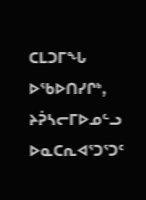ᑕᒪᑐᒥᖓ ᐅᖃᐅᑎᓯᒋᒃ, ᔨᕉᓴᓕᒥᐅᓄᓪᓗ ᐅᓇᑕᕆᐊᕐᑐᕐᑐᑦ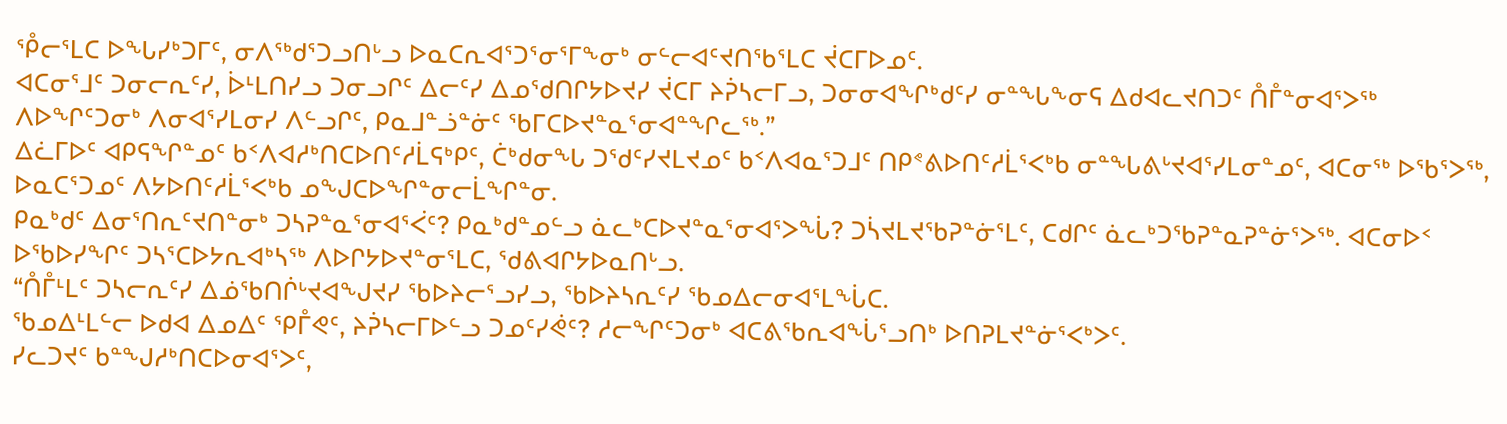ᕾᓕᕐᒪᑕ ᐅᖓᓯᒃᑐᒥᑦ, ᓂᐱᖅᑯᕐᑐᓗᑎᒡᓗ ᐅᓇᑕᕆᐊᕐᑐᕐᓂᕐᒥᖕᓂᒃ ᓂᓪᓕᐊᑦᔪᑎᖃᕐᒪᑕ ᔫᑕᒥᐅᓄᑦ.
ᐊᑕᓂᕐᒧᑦ ᑐᓂᓕᕆᑦᓯ, ᐆᒻᒪᑎᓯᓗ ᑐᓂᓗᒋᑦ ᐃᓕᑦᓯ ᐃᓄᖁᑎᒋᔭᐅᔪᓯ ᔫᑕᒥ ᔨᕉᓴᓕᒥᓗ, ᑐᓂᓂᐊᖏᒃᑯᑦᓯ ᓂᓐᖓᖕᓂᕋ ᐃᑯᐊᓚᔪᑎᑐᑦ ᑍᒤᓐᓂᐊᕐᐳᖅ ᐱᐅᖏᑦᑐᓂᒃ ᐱᓂᐊᕐᓯᒪᓂᓯ ᐱᓪᓗᒋᑦ, ᑭᓇᒧᓐᓘᓐᓃᑦ ᖃᒥᑕᐅᔪᓐᓇᕐᓂᐊᓐᖏᓚᖅ.”
ᐃᓛᒥᐅᑦ ᐊᑭᕋᖏᓐᓄᑦ ᑲᑉᐱᐊᓱᒃᑎᑕᐅᑎᑦᓱᒫᕋᒃᑭᑦ, ᑖᒃᑯᓂᖓ ᑐᖁᑦᓯᔪᒪᔪᓄᑦ ᑲᑉᐱᐊᓇᕐᑐᒧᑦ ᑎᑭᕝᕕᐅᑎᑦᓱᒫᕐᐸᒃᑲ ᓂᓐᖓᕕᒡᔪᐊᕐᓯᒪᓂᓐᓄᑦ, ᐊᑕᓂᖅ ᐅᖃᕐᐳᖅ, ᐅᓇᑕᕐᑐᓄᑦ ᐱᔭᐅᑎᑦᓱᒫᕐᐸᒃᑲ ᓄᖑᑕᐅᖏᓐᓂᓕᒫᖏᓐᓂ.
ᑭᓇᒃᑯᑦ ᐃᓂᕐᑎᕆᑦᔪᑎᓐᓂᒃ ᑐᓴᕈᓐᓇᕐᓂᐊᕐᐹᑦ? ᑭᓇᒃᑯᓐᓄᓪᓗ ᓈᓚᒃᑕᐅᔪᓐᓇᕐᓂᐊᕐᐳᖔ? ᑐᓵᔪᒪᔪᖃᕈᓐᓃᕐᒪᑦ, ᑕᑯᒋᑦ ᓈᓚᒃᑐᖃᕈᓐᓇᕈᓐᓃᕐᐳᖅ. ᐊᑕᓂᐅᑉ ᐅᖃᐅᓯᖏᑦ ᑐᓴᕐᑕᐅᔭᕆᐊᒃᓴᖅ ᐱᐅᒋᔭᐅᔪᓐᓂᕐᒪᑕ, ᖁᕕᐊᒋᔭᐅᓇᑎᒡᓗ.
“ᑍᒤᒻᒪᑦ ᑐᓴᓕᕆᑦᓯ ᐃᓅᖃᑎᒌᒡᔪᐊᖑᔪᓯ ᖃᐅᔨᓕᕐᓗᓯᓗ, ᖃᐅᔨᓴᕆᑦᓯ ᖃᓄᐃᓕᓂᐊᕐᒪᖔᑕ.
ᖃᓄᐃᒻᒪᓪᓕ ᐅᑯᐊ ᐃᓄᐃᑦ ᕿᒤᕙᑦ, ᔨᕉᓴᓕᒥᐅᓪᓗ ᑐᓄᑦᓯᕚᑦ? ᓱᓕᖏᑦᑐᓂᒃ ᐊᑕᕕᖃᕆᐊᖔᕐᓗᑎᒃ ᐅᑎᕈᒪᔪᓐᓃᕐᐸᒃᐳᑦ.
ᓯᓚᑐᔪᑦ ᑲᓐᖑᓱᒃᑎᑕᐅᓂᐊᕐᐳᑦ,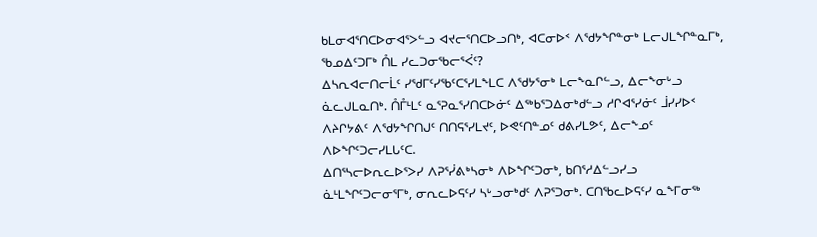ᑲᒪᓂᐊᕐᑎᑕᐅᓂᐊᕐᐳᓪᓗ ᐊᔪᓕᕐᑎᑕᐅᓗᑎᒃ, ᐊᑕᓂᐅᑉ ᐱᖁᔭᖏᓐᓂᒃ ᒪᓕᒍᒪᖏᓐᓇᒥᒃ, ᖃᓄᐃᑦᑐᒥᒃ ᑍᒪ ᓯᓚᑐᓂᖃᓕᕐᐹᑦ?
ᐃᓴᕆᐊᓕᑎᓕᒫᑦ ᓯᖁᒥᑦᓯᖃᑦᑕᕐᓯᒪᖕᒪᑕ ᐱᖁᔭᕐᓂᒃ ᒪᓕᖕᓇᒋᓪᓗ, ᐃᓕᖕᓂᒡᓗ ᓈᓚᒍᒪᓇᑎᒃ. ᑍᒤᒻᒪᑦ ᓇᕐᕈᓇᕐᓯᑎᑕᐅᓃᑦ ᐃᖅᑲᕐᑐᐃᓂᒃᑯᓪᓗ ᓱᒋᐊᕐᓯᓃᑦ ᒨᓯᓯᐅᑉ ᐱᔨᒋᔭᕕᑦ ᐱᖁᔭᖏᑎᒍᑦ ᑎᑎᕋᕐᓯᒪᔪᑦ, ᐅᕙᑦᑎᓐᓄᑦ ᑯᕕᓯᒪᕗᑦ, ᐃᓕᖕᓄᑦ ᐱᐅᖏᑦᑐᓕᓯᒪᒐᑦᑕ.
ᐃᑎᕐᓴᓕᐅᕆᓚᐅᕐᐳᓯ ᐱᕈᕐᓰᕕᒃᓴᓂᒃ ᐱᐅᖏᑦᑐᓂᒃ, ᑲᑎᕐᓱᐃᓪᓗᓯᓗ ᓈᒻᒪᖏᑦᑐᓕᓂᕐᒥᒃ, ᓂᕆᓚᐅᕋᑦᓯ ᓴᒡᓗᓂᒃᑯᑦ ᐱᕈᕐᑐᓂᒃ. ᑕᑎᖃᓚᐅᕋᑦᓯ ᓇᖕᒥᓂᖅ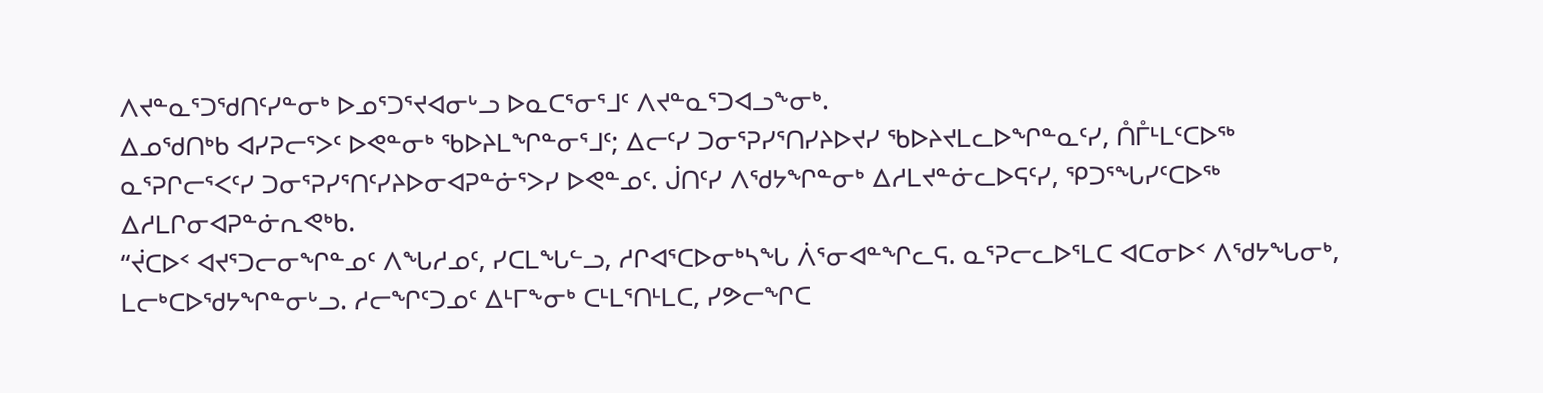ᐱᔪᓐᓇᕐᑐᖁᑎᑦᓯᓐᓂᒃ ᐅᓄᕐᑐᕐᔪᐊᓂᒡᓗ ᐅᓇᑕᕐᓂᕐᒧᑦ ᐱᔪᓐᓇᕐᑐᐊᓗᖕᓂᒃ.
ᐃᓄᖁᑎᒃᑲ ᐊᓯᕈᓕᕐᐳᑦ ᐅᕙᓐᓂᒃ ᖃᐅᔨᒪᖏᓐᓂᕐᒧᑦ; ᐃᓕᑦᓯ ᑐᓂᕐᕈᓯᕐᑎᓯᔨᐅᔪᓯ ᖃᐅᔨᔪᒪᓚᐅᖏᓐᓇᑦᓯ, ᑍᒤᒻᒪᑦᑕᐅᖅ ᓇᕐᕈᒋᓕᕐᐸᑦᓯ ᑐᓂᕐᕈᓯᕐᑎᑦᓯᔨᐅᓂᐊᕈᓐᓃᕐᐳᓯ ᐅᕙᓐᓄᑦ. ᒎᑎᑦᓯ ᐱᖁᔭᖏᓐᓂᒃ ᐃᓱᒪᔪᓐᓃᓚᐅᕋᑦᓯ, ᕿᑐᕐᖓᓯᑦᑕᐅᖅ ᐃᓱᒪᒋᓂᐊᕈᓐᓃᕆᕙᒃᑲ.
“ᔫᑕᐅᑉ ᐊᔪᕐᑐᓕᓂᖏᓐᓄᑦ ᐱᖓᓱᓄᑦ, ᓯᑕᒪᖓᓪᓗ, ᓱᒋᐊᕐᑕᐅᓂᒃᓴᖓ ᐲᕐᓂᐊᓐᖏᓚᕋ. ᓇᕐᕈᓕᓚᐅᕐᒪᑕ ᐊᑕᓂᐅᑉ ᐱᖁᔭᖓᓂᒃ, ᒪᓕᒃᑕᐅᖁᔭᖏᓐᓂᒡᓗ. ᓱᓕᖏᑦᑐᓄᑦ ᐃᒻᒥᖕᓂᒃ ᑕᒻᒪᕐᑎᒻᒪᑕ, ᓯᕗᓕᖏᑕ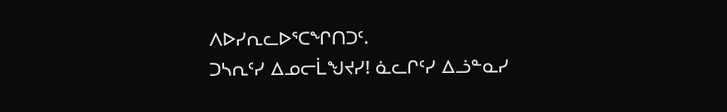ᐱᐅᓯᕆᓚᐅᕐᑕᖏᑎᑐᑦ.
ᑐᓴᕆᑦᓯ ᐃᓄᓕᒫᖑᔪᓯ! ᓈᓚᒋᑦᓯ ᐃᓘᓐᓇᓯ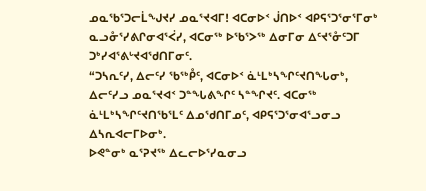ᓄᓇᖃᕐᑐᓕᒫᖑᔪᓯ ᓄᓇᕐᔪᐊᒥ! ᐊᑕᓂᐅᑉ ᒎᑎᐅᑉ ᐊᑭᕋᕐᑐᕐᓂᕐᒥᓂᒃ ᓇᓗᓁᕐᓯᕕᒋᓂᐊᕐᐹᓯ, ᐊᑕᓂᖅ ᐅᖃᕐᐳᖅ ᐃᓂᒥᓂ ᐃᑦᔪᕐᓁᑦᑐᒥ ᑐᒃᓯᐊᕐᕕᒡᔪᐊᖁᑎᒥᓂᑦ.
“ᑐᓴᕆᑦᓯ, ᐃᓕᑦᓯ ᖃᖅᑬᑦ, ᐊᑕᓂᐅᑉ ᓈᒻᒪᒃᓴᖏᑦᔪᑎᖓᓂᒃ, ᐃᓕᑦᓯᓗ ᓄᓇᕐᔪᐊᑉ ᑐᓐᖓᕕᖏᑦ ᓴᓐᖏᔪᑦ. ᐊᑕᓂᖅ ᓈᒻᒪᒃᓴᖏᑦᔪᑎᖃᕐᒪᑦ ᐃᓄᖁᑎᒥᓄᑦ, ᐊᑭᕋᕐᑐᕐᓂᐊᕐᓗᓂᓗ ᐃᓴᕆᐊᓕᒥᐅᓂᒃ.
ᐅᕙᓐᓂᒃ ᓇᕐᕈᔪᖅ ᐃᓚᓕᐅᕐᓯᓇᓂᓗ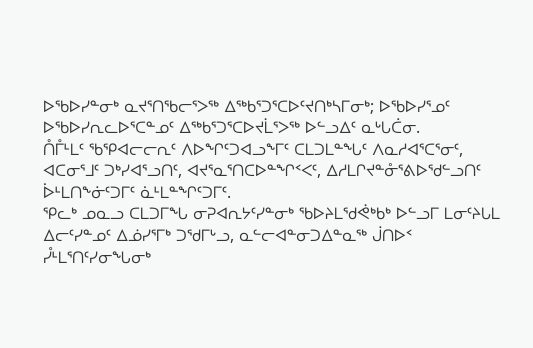ᐅᖃᐅᓯᓐᓂᒃ ᓇᔪᕐᑎᖃᓕᕐᐳᖅ ᐃᖅᑲᕐᑐᕐᑕᐅᑦᔪᑎᒃᓴᒥᓂᒃ; ᐅᖃᐅᓯᕐᓄᑦ ᐅᖃᐅᓯᕆᓚᐅᕐᑕᓐᓄᑦ ᐃᖅᑲᕐᑐᕐᑕᐅᔪᒫᕐᐳᖅ ᐅᓪᓗᐃᑦ ᓇᒡᒐᑖᓂ.
ᑍᒤᒻᒪᑦ ᖃᕿᐊᓕᓕᕆᑦ ᐱᐅᖏᑦᑐᐊᓗᖕᒥᑦ ᑕᒪᑐᒪᓐᖓᑦ ᐱᓇᓱᐊᕐᑕᕐᓂᑦ, ᐊᑕᓂᕐᒧᑦ ᑐᒃᓯᐊᕐᓗᑎᑦ, ᐊᔪᕐᓇᕐᑎᑕᐅᓐᖏᑉᐸᑦ, ᐃᓱᒪᒋᔪᓐᓁᕐᕕᐅᖁᓪᓗᑎᑦ ᐆᒻᒪᑎᖕᓃᑦᑐᒥᑦ ᓈᒻᒪᓐᖏᑦᑐᒥᑦ.
ᕿᓚᒃ ᓄᓇᓗ ᑕᒪᑐᒥᖓ ᓂᕈᐊᕆᔭᑦᓯᓐᓂᒃ ᖃᐅᔨᒪᖁᕚᒃᑲᒃ ᐅᓪᓗᒥ ᒪᓂᑦᔨᒐᒪ ᐃᓕᑦᓯᓐᓄᑦ ᐃᓅᓯᕐᒥᒃ ᑐᖁᒥᒡᓗ, ᓇᓪᓕᐊᓐᓂᑐᐃᓐᓇᖅ ᒎᑎᐅᑉ ᓮᒻᒪᕐᑎᑦᓯᓂᖓᓂᒃ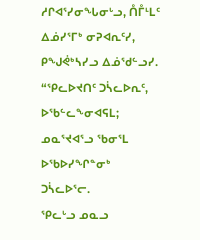ᓱᒋᐊᕐᓯᓂᖓᓂᒡᓗ, ᑍᒤᒻᒪᑦ ᐃᓅᓯᕐᒥᒃ ᓂᕈᐊᕆᑦᓯ, ᑭᖑᕚᒃᓴᓯᓗ ᐃᓅᖁᓪᓗᓯ.
“ᕿᓚᐅᔪᑎᑦ ᑐᓵᓚᐅᕆᑦ, ᐅᖃᓪᓚᖕᓂᐊᕋᒪ; ᓄᓇᕐᔪᐊᕐᓗ ᖃᓂᕐᒪ ᐅᖃᐅᓯᖏᓐᓂᒃ ᑐᓵᓚᐅᕐᓕ.
ᕿᓚᒡᓗ ᓄᓇᓗ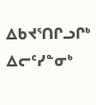ᐃᑲᔪᕐᑎᒋᓗᒋᒃ ᐃᓕᑦᓯᓐᓂᒃ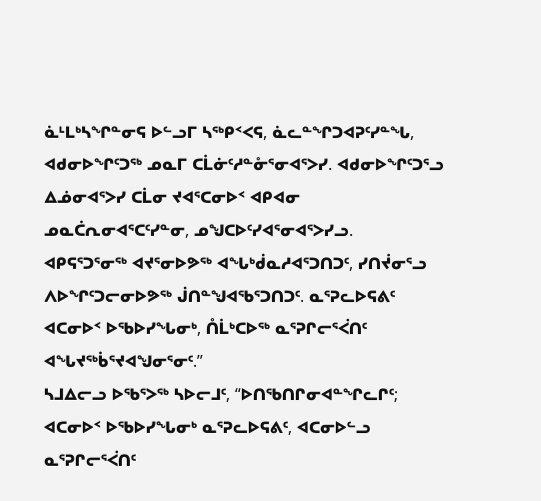ᓈᒻᒪᒃᓴᖏᓐᓂᕋ ᐅᓪᓗᒥ ᓴᖅᑭᑉᐸᕋ, ᓈᓚᓐᖏᑐᐊᕈᑦᓯᓐᖓ, ᐊᑯᓂᐅᖏᑦᑐᖅ ᓄᓇᒥ ᑕᒫᓃᑦᓱᓐᓁᕐᓂᐊᕐᐳᓯ. ᐊᑯᓂᐅᖏᑦᑐᕐᓗ ᐃᓅᓂᐊᕐᐳᓯ ᑕᒫᓂ ᔪᐊᕐᑕᓂᐅᑉ ᐊᑭᐊᓂ ᓄᓇᑖᕆᓂᐊᕐᑕᑦᓯᓐᓂ, ᓄᖑᑕᐅᑦᓯᐊᕐᓂᐊᕐᐳᓯᓗ.
ᐊᑭᕋᕐᑐᕐᓂᖅ ᐊᔪᕐᓂᐅᕗᖅ ᐊᖓᒃᑰᓇᓱᐊᕐᑐᑎᑐᑦ, ᓯᑎᔫᓂᕐᓗ ᐱᐅᖏᑦᑐᓕᓂᐅᕗᖅ ᒎᑎᓐᖑᐊᖃᕐᑐᑎᑐᑦ. ᓇᕐᕈᓚᐅᕋᕕᑦ ᐊᑕᓂᐅᑉ ᐅᖃᐅᓯᖓᓂᒃ, ᑍᒫᒃᑕᐅᖅ ᓇᕐᕈᒋᓕᕐᐹᑎᑦ ᐊᖓᔪᖅᑳᕐᔪᐊᖑᓂᕐᓂᑦ.”
ᓴᒧᐃᓕᓗ ᐅᖃᕐᐳᖅ ᓴᐅᓕᒧᑦ, “ᐅᑎᖃᑎᒋᓂᐊᓐᖏᓚᒋᑦ; ᐊᑕᓂᐅᑉ ᐅᖃᐅᓯᖓᓂᒃ ᓇᕐᕈᓚᐅᕋᕕᑦ, ᐊᑕᓂᐅᓪᓗ ᓇᕐᕈᒋᓕᕐᐹᑎᑦ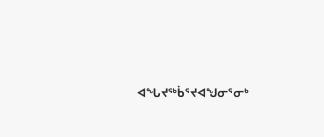ᐊᖓᔪᖅᑳᕐᔪᐊᖑᓂᕐᓂᒃ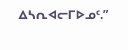ᐃᓴᕆᐊᓕᒥᐅᓄᑦ.”